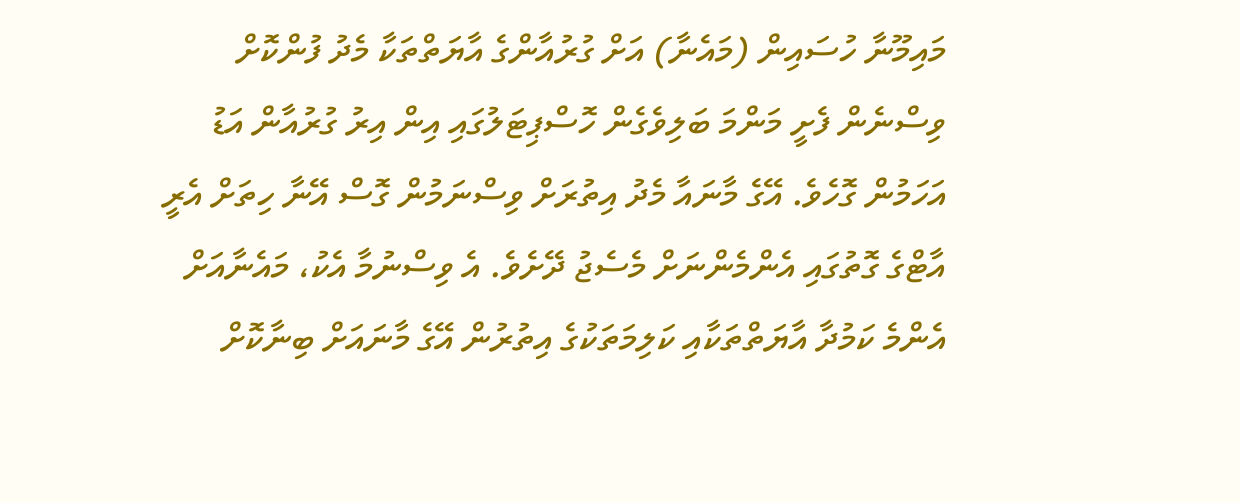މައިމޫނާ ހުސައިން (މައެނާ) އަށް ގުރުއާންގެ އާޔަތްތަކާ މެދު ފުންކޮށް ވިސްނެން ފެށީ މަންމަ ބަލިވެގެން ހޮސްޕިޓަލުގައި އިން އިރު ގުރުއާން އަޑު އަހަމުން ގޮހެވެ. އޭގެ މާނައާ މެދު އިތުރަށް ވިސްނަމުން ގޮސް އޭނާ ހިތަށް އެރީ އާޓްގެ ގޮތުގައި އެންމެންނަށް މެސެޖު ދޭށެވެ. އެ ވިސްނުމާ އެކު، މައެނާއަށް އެންމެ ކަމުދާ އާޔަތްތަކާއި ކަލިމަތަކުގެ އިތުރުން އޭގެ މާނައަށް ބިނާކޮށް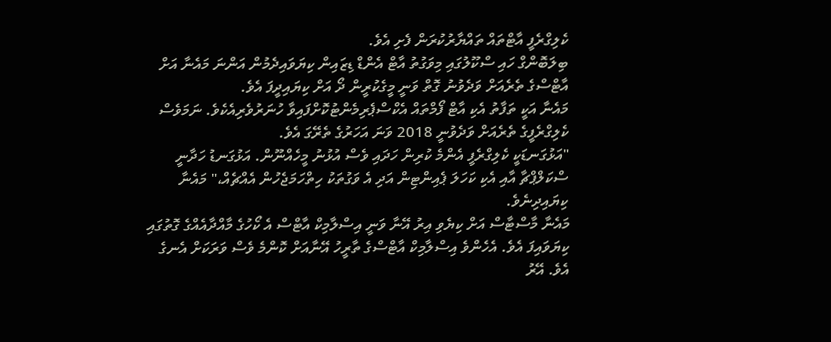ކެލިގްރެފީ އާޓްތައް ތައްޔާރުކުރަން ފެށި އެވެ.
ބިލަބޮންގް ހައި ސްކޫލުގައި މިވަގުތު އާޓް އެންޑް ޑިޒައިން ކިޔަވައިދެމުން އަންނަ މައެނާ އަށް އާޓްސްގެ ތެރެއަށް ވަދެވުނު ގޮތް ވަނީ މީގެކުރީން ދޯ އަށް ކިޔައިދީފަ އެވެ.
މައެނާ އަކީ ތަފާތު އެކި އާޓް ފޯމްތައް އެކްސްޕެރިމެންޓުކޮށްފައިވާ ހުނަރުވެރިއެކެވެ. ނަމަވެސް ކެލިގްރެފީގެ ތެރެއަށް ވަދެވުނީ 2018 ވަނަ އަހަރުގެ ތެރޭގަ އެވެ.
"އަޅުގަނޑަކީ ކެލިގްރެފީ އެންމެ ކުރިން ހަދައި ވެސް އުޅުނު މީހެއްނޫން. އަޅުގަނޑު ހަދާނީ ސްކަލްޕްޗާ އާއި އެކި ކަހަލަ ޕެއިންޓިން އަދި އެ ވަގުތަކު ހިތްހަމަޖެހުން އެއްޗެއް،" މައެނާ ކިޔައިދިނެވެ.
މައެނާ މާސްޓާސް އަށް ކިޔެވި އިރު އޭނާ ވަނީ އިސްލާމިކް އާޓްސް އެ ކޯހުގެ މާއްދާއެއްގެ ގޮތުގައި ކިޔަވައިފަ އެވެ. އެހެންވެ އިސްލާމިކް އާޓްސްގެ ތާރީހު އޭނާއަށް ކޮންމެ ވެސް ވަރަކަށް އެނގެ އެވެ. އޭރު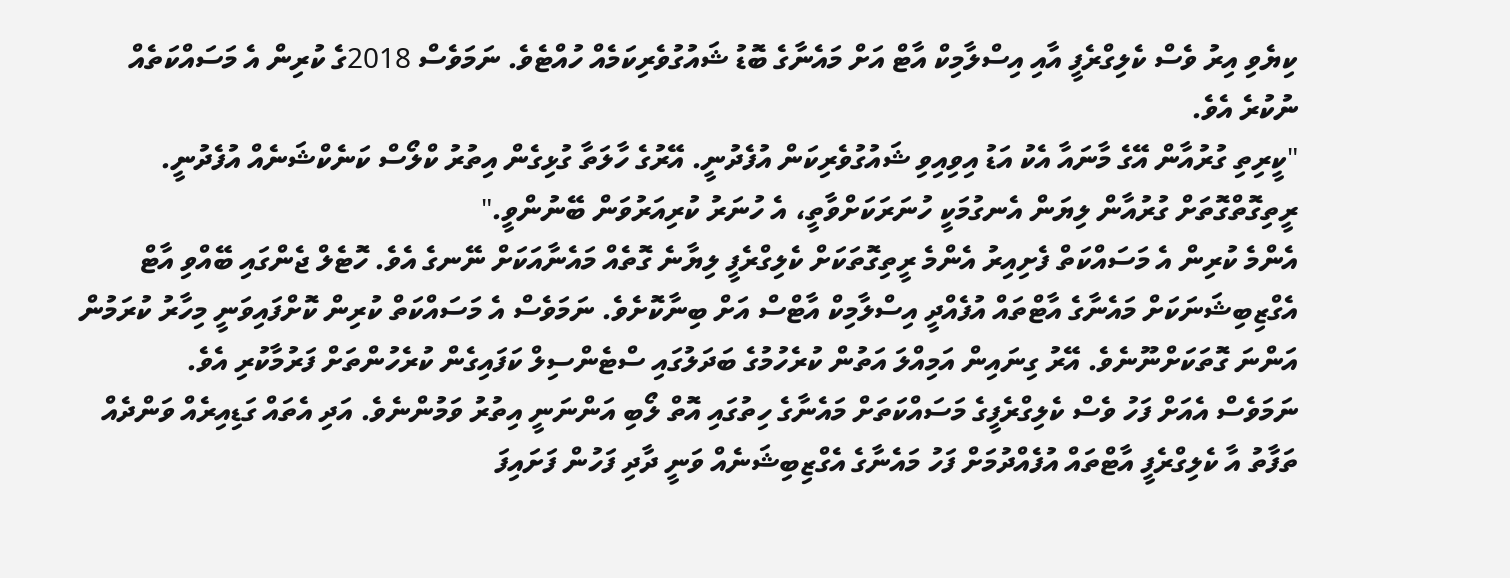ކިޔެވި އިރު ވެސް ކެލިގްރެފީ އާއި އިސްލާމިކް އާޓް އަށް މައެނާގެ ބޮޑު ޝައުގުވެރިކަމެއް ހުއްޓެވެ. ނަމަވެސް 2018ގެ ކުރިން އެ މަސައްކަތެއް ނުކުރެ އެވެ.
"ކީރިތި ގުރުއާން އޭގެ މާނައާ އެކު އަޑު އިވިއިވި ޝައުގުވެރިކަން އުފެދުނީ. އޭރުގެ ހާލަތާ ގުޅިގެން އިތުރު ކްލޯސް ކަނެކްޝަނެއް އުފެދުނީ. ރީތިގޮތްގޮތަށް ގުރުއާން ލިޔަން އެނގުމަކީ ހުނަރަކަށްވާތީ، އެ ހުނަރު ކުރިއަރުވަން ބޭނުންވީ."
އެންމެ ކުރިން އެ މަސައްކަތް ފެށިއިރު އެންމެ ރީތިގޮތަކަށް ކެލިގްރެފީ ލިޔާނެ ގޮތެއް މައެނާއަކަށް ނޭނގެ އެވެ. ހޮޓެލް ޖެންގައި ބޭއްވި އާޓް އެގްޒިބިޝަނަކަށް މައެނާގެ އާޓްތައް އުފެއްދީ އިސްލާމިކް އާޓްސް އަށް ބިނާކޮށެވެ. ނަމަވެސް އެ މަސައްކަތް ކުރިން ކޮށްފައިވަނީ މިހާރު ކުރަމުން އަންނަ ގޮތަކަށްނޫނެވެ. އޭރު ގިނައިން އަމިއްލަ އަތުން ކުރެހުމުގެ ބަދަލުގައި ސްޓެންސިލް ކަފައިގެން ކުރެހުންތަށް ފަރުމާކުރި އެވެ.
ނަމަވެސް އެއަށް ފަހު ވެސް ކެލިގްރެފީގެ މަސައްކަތަށް މައެނާގެ ހިތުގައި އޮތް ލޯބި އަންނަނީ އިތުރު ވަމުންނެވެ. އަދި އެތައް ގަޑިއިރެއް ވަންދެއް ތަފާތު އާ ކެލިގްރެފީ އާޓްތައް އުފެއްދުމަށް ފަހު މައެނާގެ އެގްޒިބިޝަނެއް ވަނީ ދާދި ފަހުން ފަށައިފަ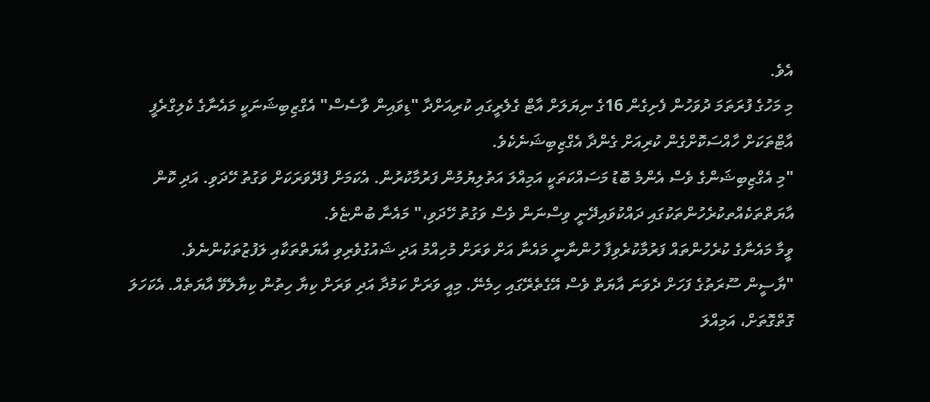އެވެ.
މި މަހުގެ ފުރަތަމަ ދުވަހުން ފެށިގެން 16ގެ ނިޔަލަށް އާޓް ގެލެރީގައި ކުރިއަށްދާ "ޑިވައިން ވާސެސް" އެގްޒިބިޝަނަކީ މައެނާގެ ކެލިގްރެފީ އާޓްތަކަށް ހާއްސަކޮށްގެން ކުރިއަށް ގެންދާ އެގްޒިބިޝަނެކެވެ.
"މި އެގްޒިބިޝަންގެ ވެސް އެންމެ ބޮޑު މަސައްކަތަކީ އަމިއްލަ އަތުލިޔުމުން ފަރުމާކުރުން. އެކަމަށް ފުދޭވަރަކަށް ވަގުތު ހޭދަވި. އަދި ކޮން އާޔަތްތަކެއްތކުރެހުންތަކުގައި ދައްކުވައިދޭނީ ވިސްނަން ވެސް ވަގުތު ހޭދަވި،" މައެނާ ބުންޏެވެ.
ވީމާ މައެނާގެ ކުރެހުންތައް ފަރުމާކުރެވިފާ ހުންނާނީ މައެނާ އަށް ވަރަށް މުހިއްމު އަދި ޝައުގުވެރިވި އާޔަތްތަކާއި ލަފުޒުތަކުންނެވެ.
"ޔާސީން ސޫރަތުގެ ފަހަށް ދެވަނަ އާޔަތް ވެސް އޭގެތެރޭގައި ހިމެނޭ. މިއީ ވަރަށް ކަމުދާ އަދި ވަރަށް ކިޔާ ހިތުން ކިޔާލެވޭ އާޔަތެއް. އެކަހަލަ ގޮތްގޮތަށް، އަމިއްލަ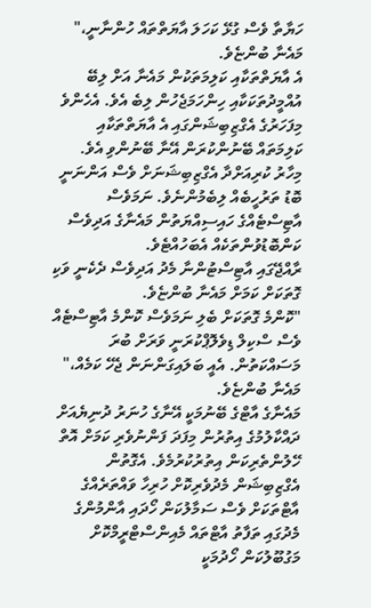ހަޔާތާ ވެސް ގުޅޭ ކަހަލަ އާޔަތްތައް ހުންނާނީ،" މައެނާ ބުންޏެވެ.
އެ އާޔަތްތަކާއި ކަލިމަތަކުން މައެނާ އަށް ލިބޭ އުއްމީދުތަކަކާއި ހިންހަމަޖެހުން ލިބެ އެވެ. އެހެންވެ މިފަހަރުގެ އެގްޒިބިޝަންގައި އެ އާޔަތްތަކާއި ކަލިމަތައް ބޭނުންކުރަން އޭނާ ބޭނުންވި އެވެ.
މިހާރު ކުރިއަށްދާ އެގްޒިބިޝަނަށް ވެސް އަންނަނީ ބޮޑު ތަރުހީބެއް ލިބެމުންނެވެ. ނަމަވެސް އާޓިސްޓެއްގެ ހައިސިއްޔަތުން މައެނާގެ އަދިވެސް ކަންބޮޑުވުންތަކެއް އެބަހުއްޓެވެ.
ރާއްޖޭގައި އާޓިސްޓުންނާ މެދު އަދިވެސް ދެކެނީ ވަކި ގޮތަކަށް ކަމަށް މައެނާ ބުންޏެވެ.
"ކޮންމެ ގޮތަކަށް ބެލި ނަމަވެސް ކޮންމެ އާޓިސްޓެއް ވެސް ސްކިލް ޑިވެލޮޕްކުރަނީ ވަރަށް ބުރަ މަސައްކަތުން. އެއީ ބަލައިގަންނަން ޖެހޭ ކަމެއް،" މައެނާ ބުންޏެވެ.
މައެނާގެ އާޓްގެ ބޭނުމަކީ އޭނާގެ ހުނަރު ދުނިޔެއަށް ދައްކާލުމުގެ އިތުރުން މިފަދަ ފަންނުވެރި ކަމަށް އޮތް ހޭލުންތެރިކަން އިތުރުކުރުމެވެ. އެގޮތުން އެގްޒިބިޝަން މެދުވެރިކޮށް ހުރިހާ ވައްތަރެއްގެ އާޓްތަކަށް ވެސް ސަމާލުކަން ހޯދައި އާންމުންގެ މެދުގައި ތަފާތު އާޓްތައް މެއިންސްޓްރީމްކޮށް މަގުބޫލުކަން ހޯދުމަކީ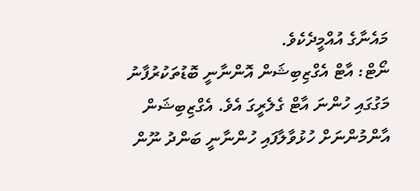މައެނާގެ އުއްމީދެކެވެ.
ނޯޓް: އާޓް އެގްޒިބިޝަން އޮންނާނީ ބޮޑުތަކުރުފާނު މަގުގައި ހުންނަ އާޓް ގެލެރީގަ އެވެ. އެގްޒިބިޝަން އާންމުންނަށް ހުޅުވާލާފައި ހުންނާނީ ބަންދު ނޫން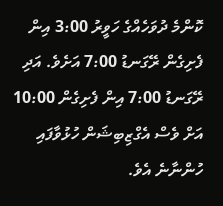ކޮންމެ ދުވަހެއްގެ ހަވީރު 3:00 އިން ފެށިގެން ރޭގަނޑު 7:00 އަށެވެ. އަދި ރޭގަނޑު 7:00 އިން ފެށިގެން 10:00 އަށް ވެސް އެގްޒިބިޝަން ހުޅުވާފައި ހުންނާނެ އެވެ.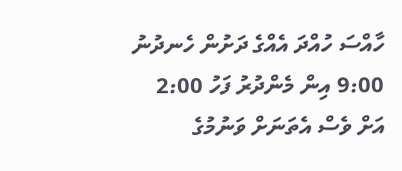ހާއްސަ ހުއްދަ އެއްގެ ދަށުން ހެނދުނު 9:00 އިން މެންދުރު ފަހު 2:00 އަށް ވެސް އެތަނަށް ވަނުމުގެ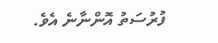ފުރުސަތު އޮންނާނެ އެވެ.